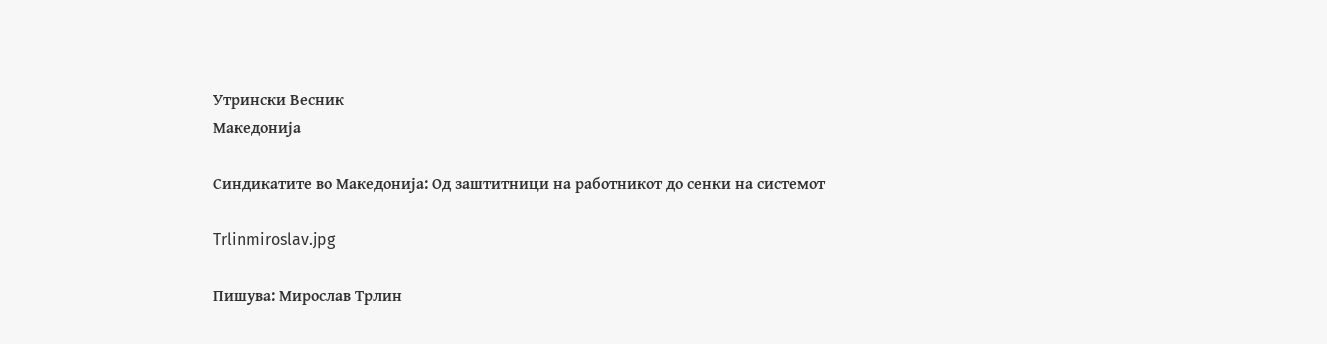Утрински Весник
Македонија

Синдикатите во Македонија: Од заштитници на работникот до сенки на системот

Trlinmiroslav.jpg

Пишува: Мирослав Трлин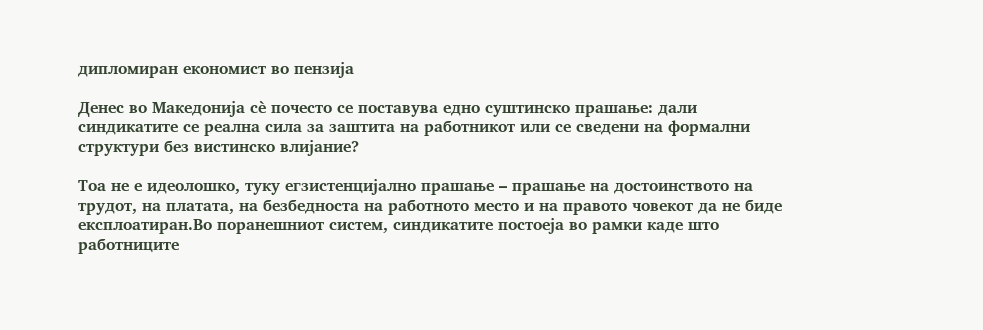дипломиран економист во пензија

Денес во Македонија сè почесто се поставува едно суштинско прашање: дали синдикатите се реална сила за заштита на работникот или се сведени на формални структури без вистинско влијание?

Тоа не е идеолошко, туку егзистенцијално прашање – прашање на достоинството на трудот, на платата, на безбедноста на работното место и на правото човекот да не биде експлоатиран.Во поранешниот систем, синдикатите постоеја во рамки каде што работниците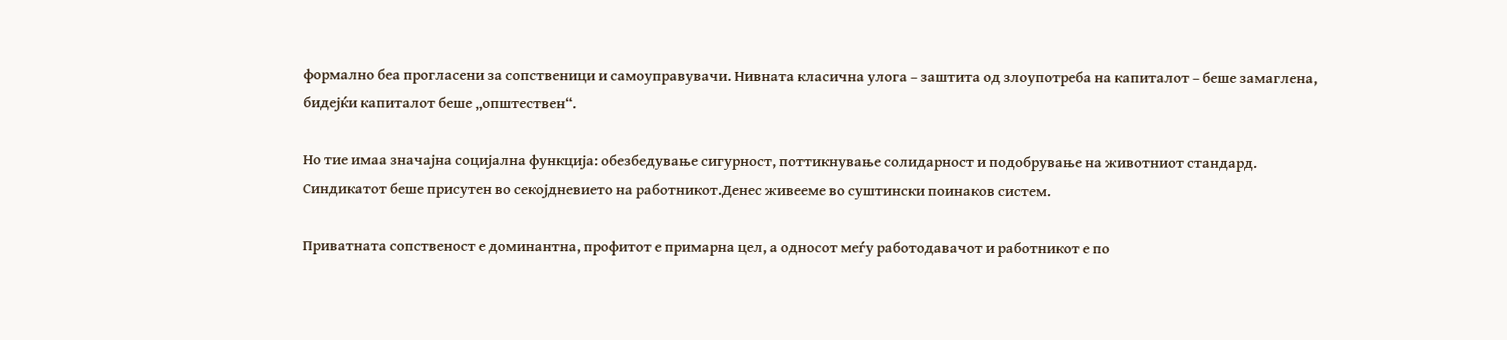формално беа прогласени за сопственици и самоуправувачи. Нивната класична улога – заштита од злоупотреба на капиталот – беше замаглена, бидејќи капиталот беше „општествен“.

Но тие имаа значајна социјална функција: обезбедување сигурност, поттикнување солидарност и подобрување на животниот стандард. Синдикатот беше присутен во секојдневието на работникот.Денес живееме во суштински поинаков систем.

Приватната сопственост е доминантна, профитот е примарна цел, а односот меѓу работодавачот и работникот е по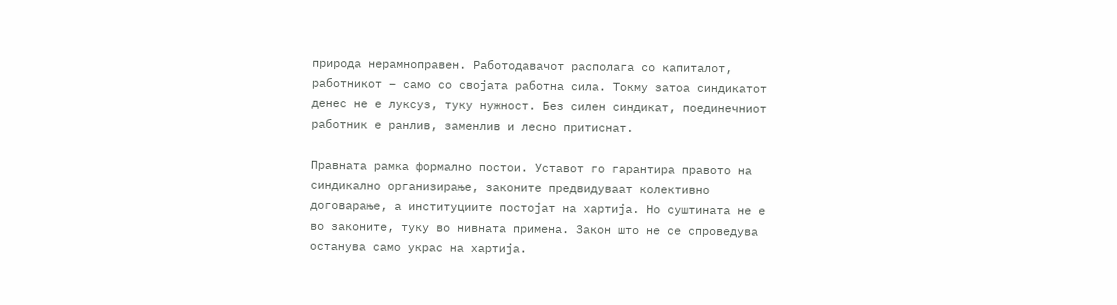природа нерамноправен. Работодавачот располага со капиталот, работникот – само со својата работна сила. Токму затоа синдикатот денес не е луксуз, туку нужност. Без силен синдикат, поединечниот работник е ранлив, заменлив и лесно притиснат.

Правната рамка формално постои. Уставот го гарантира правото на синдикално организирање, законите предвидуваат колективно договарање, а институциите постојат на хартија. Но суштината не е во законите, туку во нивната примена. Закон што не се спроведува останува само украс на хартија.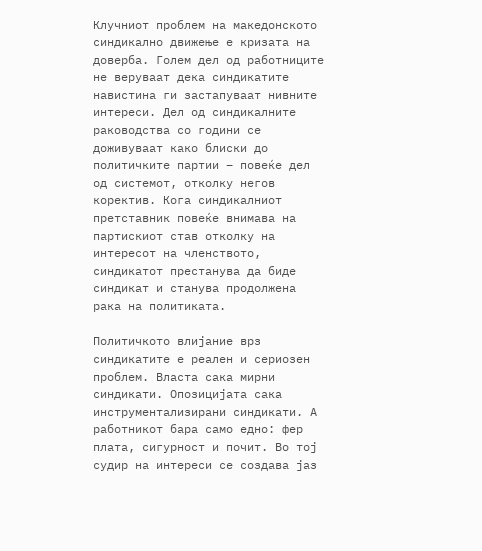Клучниот проблем на македонското синдикално движење е кризата на доверба. Голем дел од работниците не веруваат дека синдикатите навистина ги застапуваат нивните интереси. Дел од синдикалните раководства со години се доживуваат како блиски до политичките партии – повеќе дел од системот, отколку негов коректив. Кога синдикалниот претставник повеќе внимава на партискиот став отколку на интересот на членството, синдикатот престанува да биде синдикат и станува продолжена рака на политиката.

Политичкото влијание врз синдикатите е реален и сериозен проблем. Власта сака мирни синдикати. Опозицијата сака инструментализирани синдикати. А работникот бара само едно: фер плата, сигурност и почит. Во тој судир на интереси се создава јаз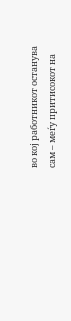во кој работникот останува сам – меѓу притисокот на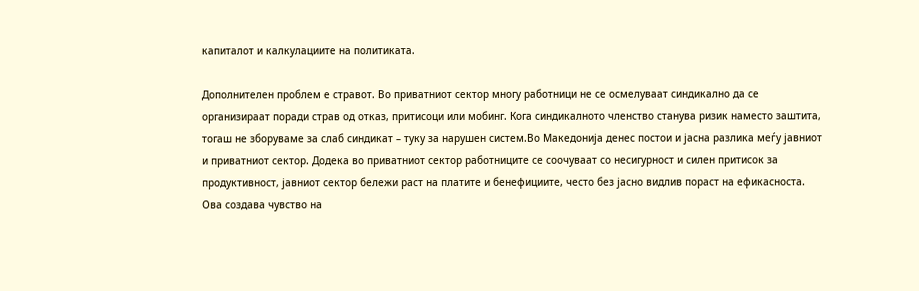капиталот и калкулациите на политиката.

Дополнителен проблем е стравот. Во приватниот сектор многу работници не се осмелуваат синдикално да се организираат поради страв од отказ, притисоци или мобинг. Кога синдикалното членство станува ризик наместо заштита, тогаш не зборуваме за слаб синдикат – туку за нарушен систем.Во Македонија денес постои и јасна разлика меѓу јавниот и приватниот сектор. Додека во приватниот сектор работниците се соочуваат со несигурност и силен притисок за продуктивност, јавниот сектор бележи раст на платите и бенефициите, често без јасно видлив пораст на ефикасноста. Ова создава чувство на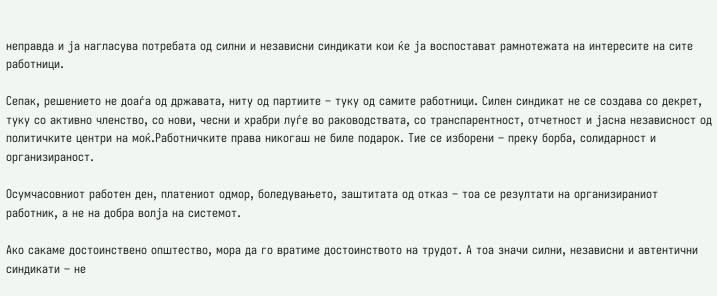неправда и ја нагласува потребата од силни и независни синдикати кои ќе ја воспостават рамнотежата на интересите на сите работници.

Сепак, решението не доаѓа од државата, ниту од партиите – туку од самите работници. Силен синдикат не се создава со декрет, туку со активно членство, со нови, чесни и храбри луѓе во раководствата, со транспарентност, отчетност и јасна независност од политичките центри на моќ.Работничките права никогаш не биле подарок. Тие се изборени – преку борба, солидарност и организираност.

Осумчасовниот работен ден, платениот одмор, боледувањето, заштитата од отказ – тоа се резултати на организираниот работник, а не на добра волја на системот.

Ако сакаме достоинствено општество, мора да го вратиме достоинството на трудот. А тоа значи силни, независни и автентични синдикати – не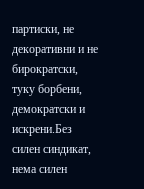партиски, не декоративни и не бирократски, туку борбени, демократски и искрени.Без силен синдикат, нема силен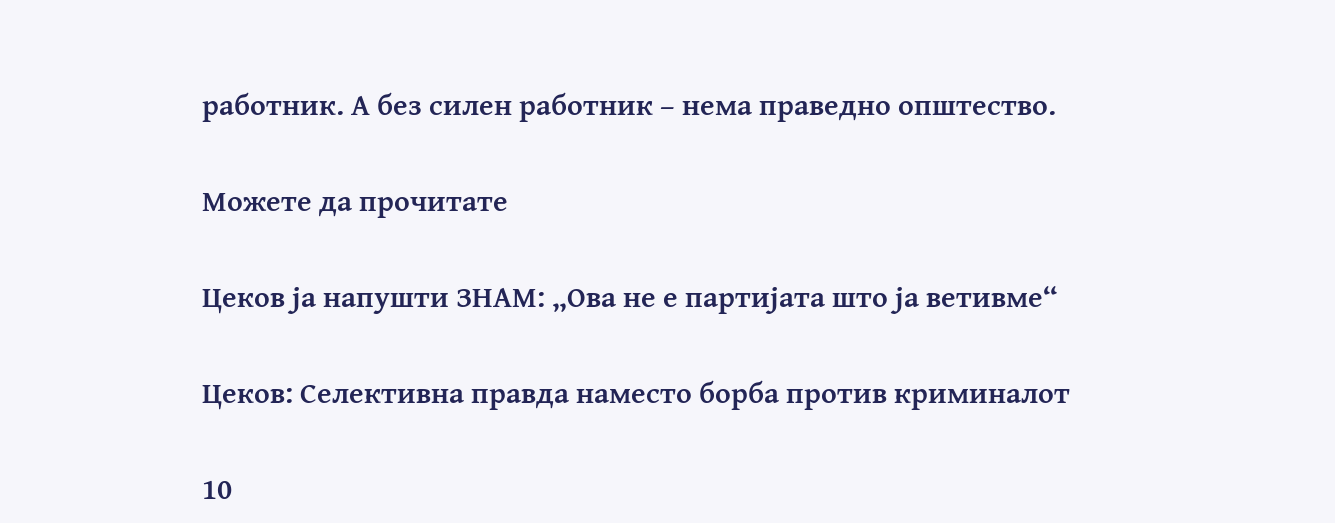работник. А без силен работник – нема праведно општество.

Можете да прочитате

Цеков ја напушти ЗНАМ: „Ова не е партијата што ја ветивме“

Цеков: Селективна правда наместо борба против криминалот

10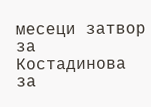месеци затвор за Костадинова за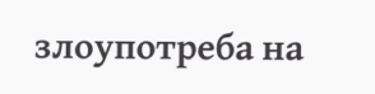злоупотреба на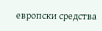европски средства